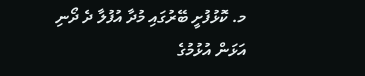މ. ކޮޅުފުށީ ބޭރުގައި މުދާ އުފުލާ ދެ ދޯނި އަޅަން އުޅުމުގެ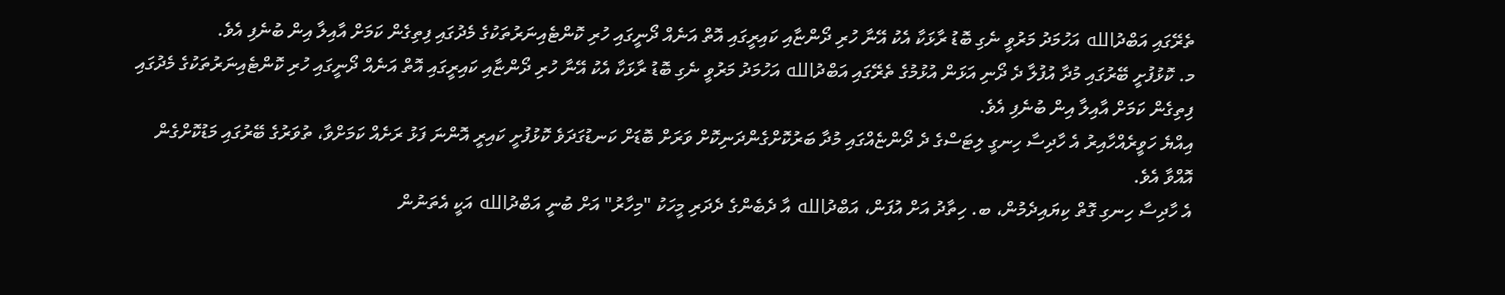ތެރޭގައި އަބްދުالله އަހުމަދު މަރުވީ ނެގި ބޮޑު ރާޅަކާ އެކު އޭނާ ހުރި ދޯންޏާއި ކައިރީގައި އޮތް އަނެއް ދޯނީގައި ހުރި ކޮންޓެއިނަރުތަކުގެ މެދުގައި ފިތިގެން ކަމަށް އާއިލާ އިން ބުނެފި އެވެ.
މ. ކޮޅުފުށީ ބޭރުގައި މުދާ އުފުލާ ދެ ދޯނި އަޅަން އުޅުމުގެ ތެރޭގައި އަބްދުالله އަހުމަދު މަރުވީ ނެގި ބޮޑު ރާޅަކާ އެކު އޭނާ ހުރި ދޯންޏާއި ކައިރީގައި އޮތް އަނެއް ދޯނީގައި ހުރި ކޮންޓެއިނަރުތަކުގެ މެދުގައި ފިތިގެން ކަމަށް އާއިލާ އިން ބުނެފި އެވެ.
އިއްޔެ ހަވީރެއްހާއިރު އެ ހާދިސާ ހިނގީ ލިޓަސްގެ ދެ ދޯންޏެއްގައި މުދާ ބަރުކޮށްގެންދަނިކޮށް ވަރަށް ބޮޑަށް ކަނޑުގަދަވެ ކޮޅުފުށީ ކައިރީ އޮންނަ ފަޅު ރަށެއް ކަމަށްވާ، ތުވަރުގެ ބޭރުގައި މަޑުކޮށްގެން އޮއްވާ އެވެ.
އެ ހާދިސާ ހިނގި ގޮތް ކިޔައިދެމުން، ބ. ހިތާދު އަށް އުފަން، އަބްދުالله އާ ދެބެންގެ ދެދަރި މީހަކު "މިހާރު" އަށް ބުނީ އަބްދުالله އަކީ އެތަނުން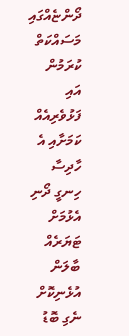ދޯންޏެއްގައި މަސައްކަތް ކުރަމުން އައި ފަޅުވެރިއެއް ކަމަށާއި އެ ހާދިސާ ހިނގީ ދޯނި އެޅުމަށް ޓަޔަރެއް ބާލަން އުޅެނިކޮށް ނެގި ބޮޑު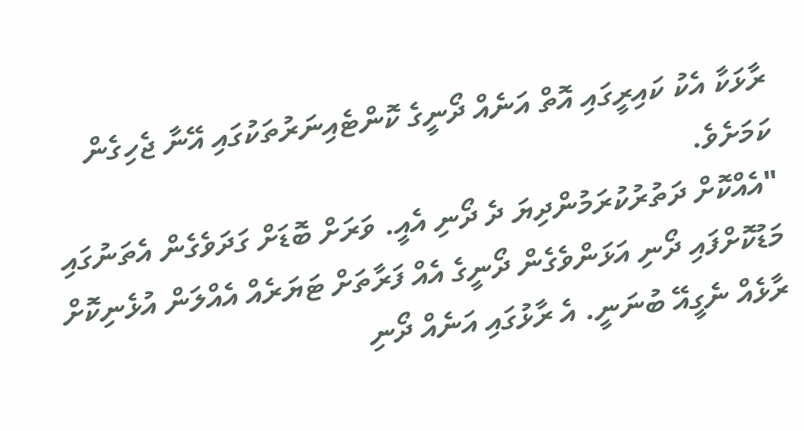ރާޅަކާ އެކު ކައިރީގައި އޮތް އަނެއް ދޯނީގެ ކޮންޓެއިނަރުތަކުގައި އޭނާ ޖެހިގެން ކަމަށެވެ.
"އެއްކޮށް ދަތުރުކުރަމުންދިޔަ ދެ ދޯނި އެއީ. ވަރަށް ބޮޑަށް ގަދަވެގެން އެތަނުގައި މަޑުކޮށްފައި ދޯނި އަޅަންވެގެން ދޯނީގެ އެއް ފަރާތަށް ޓަޔަރެއް އެއްލަން އުޅެނިކޮށް ރާޅެއް ނެގީއޭ ބުނަނީ. އެ ރާޅުގައި އަނެއް ދޯނި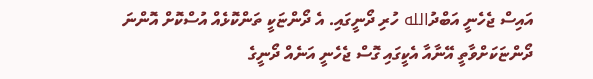އައިސް ޖެހެނީ އަބްދުالله ހުރި ދޯނީގައި. އެ ދޯންޏަކީ ތަންކޮޅެއް އުސްކޮށް އޮންނަ ދޯންޏަކަށްވާތީ އޭނާއާ އެކީގައި ގޮސް ޖެހެނީ އަނެއް ދޯނީގެ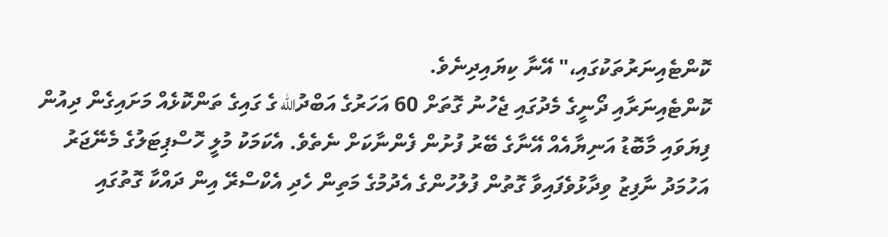ކޮންޓެއިނަރުތަކުގައި،" އޭނާ ކިޔައިދިނެވެ.
ކޮންޓެއިނަރާއި ދޯނީގެ މެދުގައި ޖެހުނު ގޮތަށް 60 އަހަރުގެ އަބްދުالله ގެ ގައިގެ ތަންކޮޅެއް މަށައިގެން ދިއުން ފިޔަވައި މާބޮޑު އަނިޔާއެއް އޭނާގެ ބޭރު ފުށުން ފެންނާކަށް ނެތެވެ. އެކަމަކު މުލީ ހޮސްޕިޓަލުގެ މެނޭޖަރު އަހުމަދު ނާފިޒު ވިދާޅުވެފައިވާ ގޮތުން ފުލުހުންގެ އެދުމުގެ މަތިން ހެދި އެކްސްރޭ އިން ދައްކާ ގޮތުގައި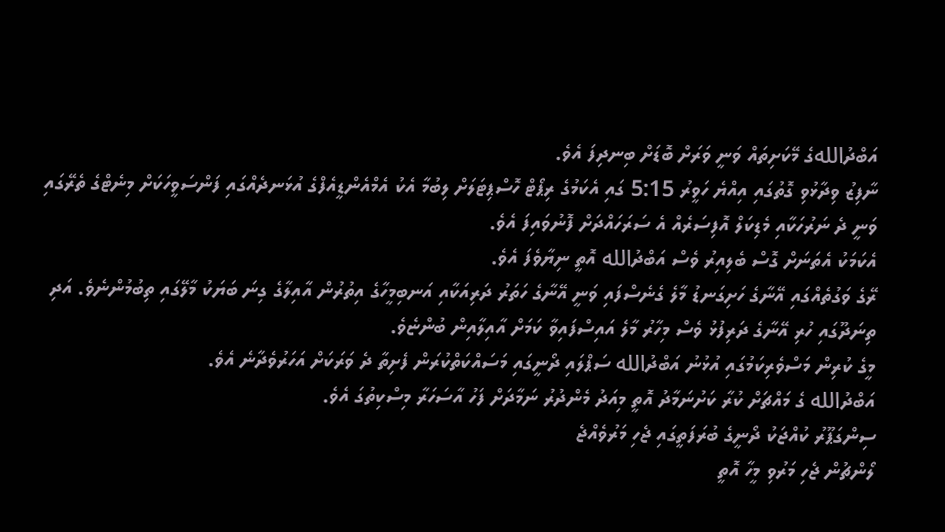އަބްދުاللهގެ މޭކަށިތައް ވަނީ ވަރަށް ބޮޑަށް ބިނދިފަ އެވެ.
ނާފިޒު ވިދާޅުވި ގޮތުގައި އިއްޔެ ހަވީރު 5:15 ގައި އެކަމުގެ ރިޕޯޓް ހޮސްޕިޓަލަށް ލިބުމާ އެކު އެމްއެންޑީއެފްގެ އުޅަނދެއްގައި ފަންސަވީހަކަށް މިނެޓްގެ ތެރޭގައި ވަނީ ދެ ނަރުހަކާއި މެޑިކަލް އޮފިސަރެއް އެ ސަރަހައްދަށް ފޮނުވައިފަ އެވެ.
އެކަމަކު އެތަނަށް ގޮސް ބެލިއިރު ވެސް އަބްދުالله އޮތީ ނިޔާވެފަ އެވެ.
ރޭގެ ވަގުތެއްގައި އޭނާގެ ހަށިގަނޑު މާލެ ގެނެސްފައި ވަނީ އޭނާގެ ހަތަރު ދަރިއަކާއި އަނބިމީހާގެ އިތުރުން އާއިލާގެ ގިނަ ބަޔަކު މާލޭގައި ތިބުމުންނެވެ. އަދި ތިނަދޫގައި ހުރި އޭނާގެ ދަރިފުޅު ވެސް މިހާރު މާލެ އައިސްފައިވާ ކަމަށް އާއިލާއިން ބުންޏެވެ.
މީގެ ކުރިން މަސްވެރިކަމުގައި އުޅުނު އަބްދުالله ސަޕްލައި ދޯނީގައި މަސައްކަތްކުރަން ފެށިތާ ދެ ވަރަކަށް އަހަރުވެދާނެ އެވެ.
އަބްދުالله ގެ މައްޗަށް ކުރާ ކަށުނަމާދު އޮތީ މިއަދު މެންދުރު ނަމާދަށް ފަހު އާސަހަރާ މިސްކިތުގަ އެވެ.
ސިންގަޕޫރު ކުއްޖަކު ދޯނީގެ ބުރަފަތީގައި ޖެހި މަރުވެއްޖެ
ލޯންޗުން ޖެހި މަރުވި މީހާ އޮތީ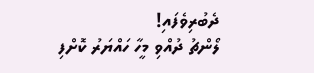ދެބުރިވެފައި!
ލޯންޗު ދުއްވި މީހާ ހައްޔަރު ކޮށްފި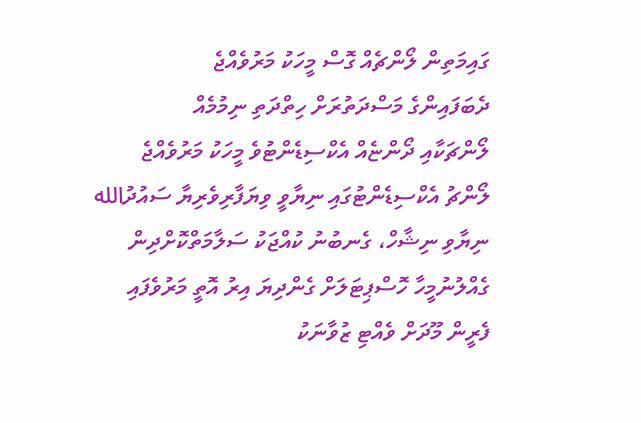ގައިމަތިން ލޯންޗެއް ގޮސް މީހަކު މަރުވެއްޖެ
ދެބަފައިންގެ މަސްދަތުރަށް ހިތްދަތި ނިމުމެއް
ލޯންޗަކާއި ދޯންޏެއް އެކްސިޑެންޓުވެ މީހަކު މަރުވެއްޖެ
ލޯންޗު އެކްސިޑެންޓުގައި ނިޔާވީ ވިޔަފާރިވެރިޔާ ސައުދުالله
ނިޔާވި ނިޝާހް، ގެނބުނު ކުއްޖަކު ސަލާމަތްކޮށްދިން
ގެއްލުނުމީހާ ހޮސްޕިޓަލަށް ގެންދިޔަ އިރު އޮތީ މަރުވެފައި
ފެރީން މޫދަށް ވެއްޓި ޒުވާނަކު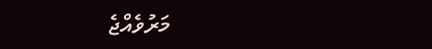މަރުވެއްޖެ